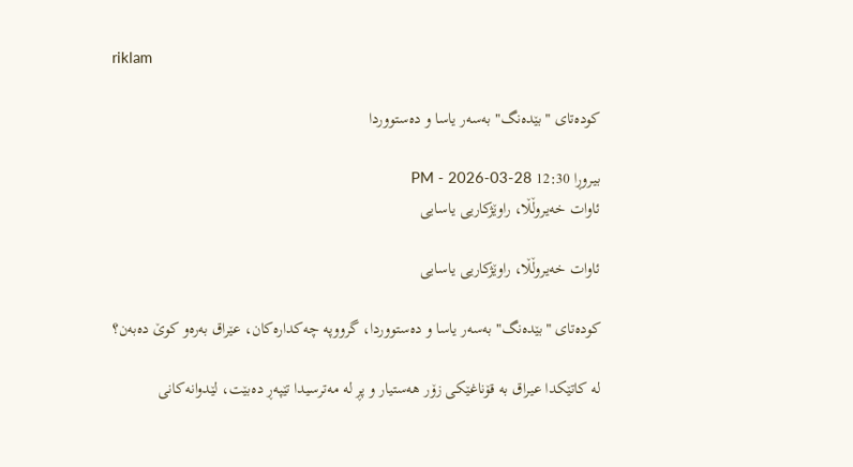riklam

كوده‌تای "بێده‌نگ" به‌سه‌ر یاسا و ده‌ستووردا

بیروڕا 12:30 PM - 2026-03-28
ئاوات خه‌یروڵڵا، راوێژكاریی یاسایی

ئاوات خه‌یروڵڵا، راوێژكاریی یاسایی

كوده‌تای "بێده‌نگ" به‌سه‌ر یاسا و ده‌ستووردا، گرووپه‌ چه‌كداره‌كان، عێراق به‌ره‌و كوێ ده‌به‌ن؟

له‌ كاتێكدا عیراق به‌ قۆناغێكی زۆر هه‌ستیار و پڕ‌ له‌ مه‌ترسیدا تێپه‌ڕ‌ ده‌بێت، لێدوانه‌كانی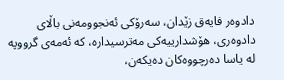دادوه‌ر فایه‌ق زێدان، سه‌رۆكی ئه‌نجوومه‌نی باڵای دادوه‌ری، هۆشدارییه‌كی مه‌ترسیداره‌، كه‌ ئه‌مه‌ی گرووپه‌ له ‌یاسا ده‌رچووه‌كان ده‌یكه‌ن،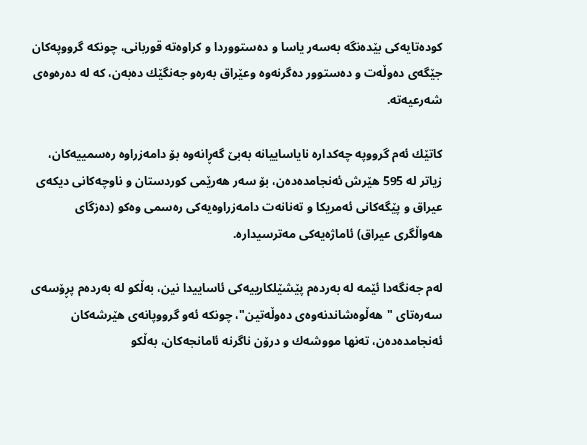كوده‌تایه‌كی بێده‌نگه‌ به‌سه‌ر یاسا و ده‌ستووردا و كراوه‌ته‌ قوربانی، چونكه‌ گرووپه‌كان جێگه‌ی ده‌وڵه‌ت و ده‌ستوور ده‌گرنه‌وه‌ وعێراق به‌ره‌و جه‌نگێك ده‌به‌ن، كه‌ له ‌ده‌ره‌وه‌ی شه‌رعیه‌ته‌.

كاتێك ئه‌م گرووپه‌ چه‌كداره‌ نایاساییانه‌ به‌بێ گه‌ڕ‌انه‌وه‌ بۆ دامه‌زراوه‌ ره‌سمییه‌كان، زیاتر له‌ 595 هێرش ئه‌نجامده‌ده‌ن، بۆ سه‌ر هه‌رێمی كوردستان و ناوچه‌كانی دیكه‌ی عیراق و پێگه‌كانی ئه‌مریكا و ته‌نانه‌ت دامه‌زراوه‌یه‌كی ره‌سمی وه‌كو (ده‌زگای هه‌واڵگری عیراق) ئاماژه‌یه‌كی مه‌ترسیداره‌.

له‌م جه‌نگه‌دا ئێمه‌ له ‌به‌رده‌م پێشێلكارییه‌كی ئاساییدا نین، به‌ڵكو له ‌به‌رده‌م پڕ‌ۆسه‌ی سه‌ره‌تای "هه‌ڵوه‌شاندنه‌وه‌ی ده‌وڵه‌تین"، چونكه‌ ئه‌و گرووپانه‌ی هێرشه‌كان ئه‌نجامده‌ده‌ن، ته‌نها مووشه‌ك و درۆن ناگرنه‌ ئامانجه‌كان، به‌ڵكو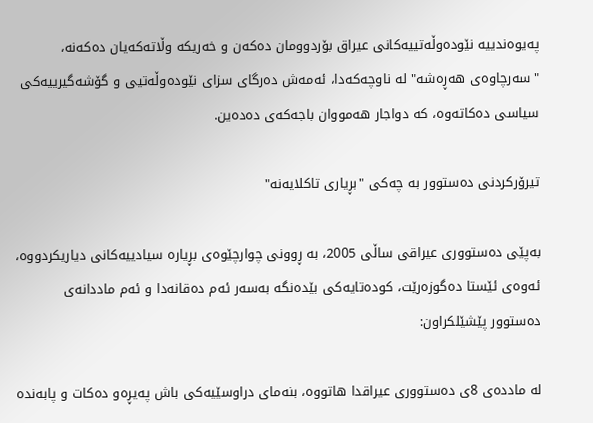په‌یوه‌ندییه‌ نێوده‌وڵه‌تییه‌كانی عیراق بۆردوومان ده‌كه‌ن و خه‌ریكه‌ وڵاته‌كه‌یان ده‌كه‌نه‌، "سه‌رچاوه‌ی هه‌ڕ‌ه‌شه‌" له‌ ناوچه‌كه‌دا، ئه‌مه‌ش ده‌رگای سزای نێوده‌وڵه‌تیی و گۆشه‌گیرییه‌كی سیاسی ده‌كاته‌وه‌، كه‌ دواجار هه‌مووان باجه‌كه‌ی ده‌ده‌ین.

تیرۆركردنی ده‌ستوور به‌ چه‌كی "بڕ‌یاری تاكلایه‌نه‌"

به‌پێی ده‌ستووری عیراقی ساڵی 2005، به‌ ڕ‌وونی چوارچێوه‌ی بڕ‌یاره‌ سیادییه‌كانی دیاریكردووه‌، ئه‌وه‌ی ئێستا ده‌گوزه‌رێت، كوده‌تایه‌كی بێده‌نگه‌ به‌سه‌ر ئه‌م ده‌قانه‌دا و ئه‌م ماددانه‌ی ده‌ستوور پێشێلكراون:

له ‌مادده‌ی 8ی ده‌ستووری عیراقدا هاتووه‌، بنه‌مای دراوسێیه‌كی باش په‌یڕ‌ه‌و ده‌كات و پابه‌نده‌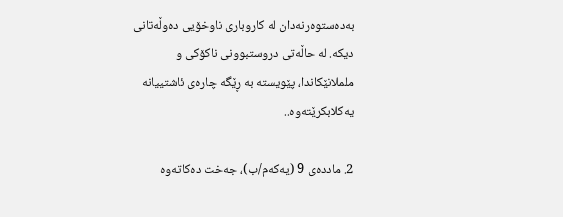به‌ده‌ستوه‌رنه‌دان له‌ كاروباری ناوخۆیی ده‌وڵه‌تانی دیكه‌. له ‌حاڵه‌تی دروستبوونی ناكۆكی و ململانێكاندا، پێویسته‌ به‌ ڕ‌ێگه‌ چاره‌ی ئاشتییانه‌ یه‌كلابكرێته‌وه‌..

2. مادده‌ی 9 (یه‌كه‌م/ب)، جه‌خت ده‌كاته‌وه‌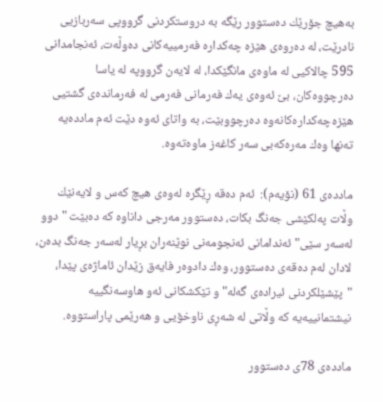به‌هیچ جۆرێك ده‌ستوور رێگه‌ به ‌دروستكردنی گرووپی سه‌ربازیی نادرێت، له‌ ده‌روه‌ی هێزه‌ چه‌كداره‌ فه‌رمییه‌كانی ده‌وڵه‌ت، ئه‌نجامدانی 595 چالاكیی له‌ ماوه‌ی مانگێكدا، له‌ لایه‌ن گرووپه‌ له ‌یاسا ده‌رچووه‌كان، بێ ئه‌وه‌ی یه‌ك فه‌رمانی فه‌رمی له‌ فه‌رمانده‌ی گشتیی هێزه‌چه‌كداره‌كانه‌وه‌ ده‌رچووبێت، به‌ واتای ئه‌وه‌ دێت ئه‌م مادده‌یه‌ ته‌نها وه‌ك مه‌ره‌كه‌بی سه‌ر كاغه‌ز ماوه‌ته‌وه‌.

مادده‌ی 61 (نۆیه‌م):  ئه‌م ده‌قه‌ ڕ‌ێگره‌ له‌وه‌ی هیچ كه‌س و لایه‌نێك وڵات په‌لكێشی جه‌نگ بكات، ده‌ستوور مه‌رجی داناوه‌ كه‌ ده‌بێت "دوو له‌سه‌ر سێی" ئه‌ندامانی ئه‌نجومه‌نی نوێنه‌ران بڕ‌یار له‌سه‌ر جه‌نگ بده‌ن، لادان له‌م ده‌قه‌ی ده‌ستوور، وه‌ك دادوه‌ر فایه‌ق زێدان ئاماژه‌ی پێدا، "پێشێلكردنی ئیراده‌ی گه‌له‌" و تێكشكانی ئه‌و هاوسه‌نگییه‌ نیشتمانییه‌یه‌ كه‌ وڵاتی له‌ شه‌ڕ‌ی ناوخۆیی و هه‌رێمی پاراستووه‌.

مادده‌ی 78ی ده‌ستوور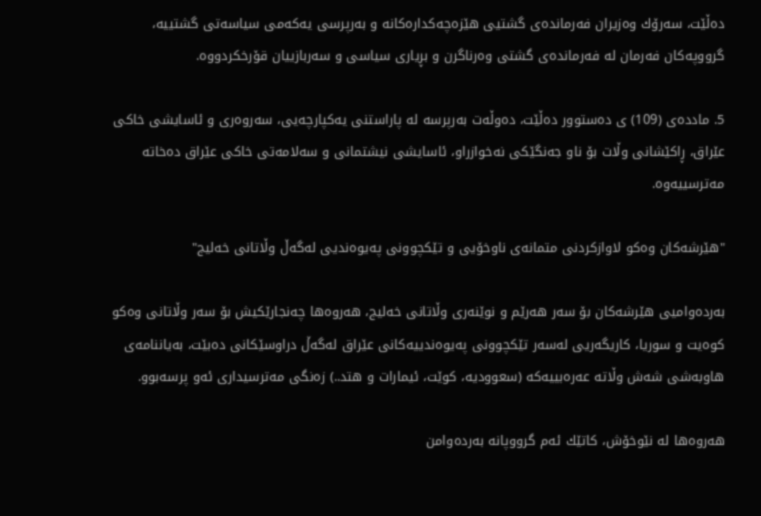ده‌ڵێت، سه‌رۆك وه‌زیران فه‌رمانده‌ی گشتیی هێزه‌چه‌كداره‌كانه‌ و به‌رپرسی یه‌كه‌می سیاسه‌تی گشتییه‌، گرووپه‌كان فه‌رمان له‌ فه‌رمانده‌ی گشتی وه‌رناگرن و بڕ‌یاری سیاسی و سه‌ربازییان قۆرخكردووه‌.

5. مادده‌ی (109) ی ده‌ستوور ده‌ڵێت، ده‌وڵه‌ت به‌رپرسه‌ له‌ پاراستنی یه‌كپارچه‌یی، سه‌روه‌ری و ئاسایشی خاكی عێراق، ڕ‌اكێشانی وڵات بۆ ناو جه‌نگێكی نه‌خوازراو، ئاسایشی نیشتمانی و سه‌لامه‌تی خاكی عێراق ده‌خاته‌ مه‌ترسییه‌وه‌.

"هێرشه‌كان وه‌كو لاوازكردنی متمانه‌ی ناوخۆیی و تێكچوونی په‌یوه‌ندیی له‌گه‌ڵ وڵاتانی خه‌لیج"

به‌رده‌وامیی هێرشه‌كان بۆ سه‌ر هه‌رێم و نوێنه‌ری وڵاتانی خه‌لیج، هه‌روه‌ها چه‌نجارێكیش بۆ سه‌ر وڵاتانی وه‌كو كوه‌یت و سوریا، كاریگه‌ریی له‌سه‌ر تێكچوونی په‌یوه‌ندییه‌كانی عێراق له‌گه‌ڵ دراوسێكانی ده‌بێت، به‌یاننامه‌ی هاوبه‌شی شه‌ش وڵاته‌ عه‌ره‌بییه‌كه‌ (سعوودیه‌، كوێت، ئیمارات و هتد..) زه‌نگی مه‌ترسیداری ئه‌و پرسه‌بوو.

هه‌روه‌ها له‌ نێوخۆش، كاتێك ئه‌م گرووپانه‌ به‌رده‌وامن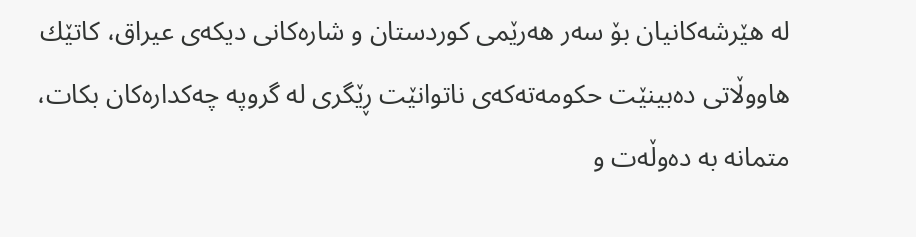له ‌هێرشه‌كانیان بۆ سه‌ر هه‌رێمی كوردستان و شاره‌كانی دیكه‌ی عیراق، كاتێك هاووڵاتی ده‌بینێت حكومه‌ته‌كه‌ی ناتوانێت ڕ‌ێگری له‌ گروپه‌ چه‌كداره‌كان بكات، متمانه‌ به‌ ده‌وڵه‌ت و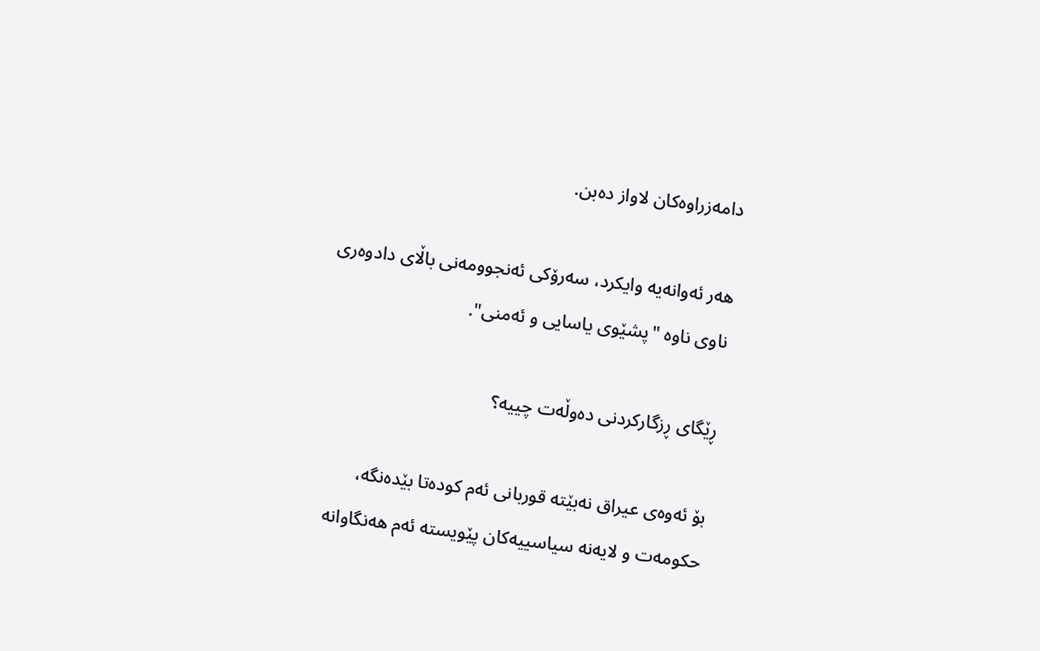دامه‌زراوه‌كان لاواز ده‌بن.

هه‌ر ئه‌وانه‌یه‌ وایكرد، سه‌رۆكی ئه‌نجوومه‌نی باڵای دادوه‌ری ناوی ناوه‌ "پشێوی یاسایی و ئه‌منی".

ڕ‌ێگای ڕ‌زگاركردنی ده‌وڵه‌ت چییه‌؟

بۆ ئه‌وه‌ی عیراق نه‌بێته‌ قوربانی ئه‌م كوده‌تا بێده‌نگه‌، حكومه‌ت و لایه‌نه‌ سیاسییه‌كان پێویسته‌ ئه‌م هه‌نگاوانه‌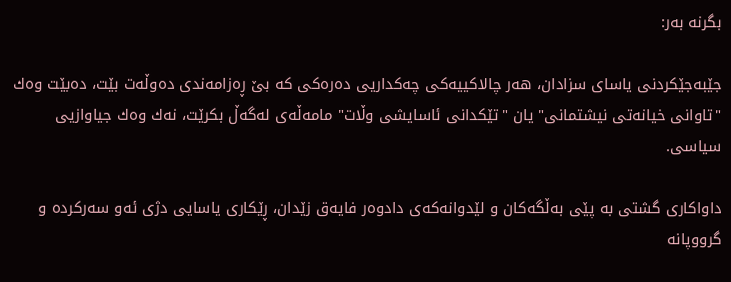بگرنه‌ به‌ر:

جێبه‌جێكردنی یاسای سزادان، هه‌ر چالاكییه‌كی چه‌كداریی ده‌ره‌كی كه‌ بێ ڕ‌ه‌زامه‌ندی ده‌وڵه‌ت بێت، ده‌بێت وه‌ك "تاوانی خیانه‌تی نیشتمانی" یان "تێكدانی ئاسایشی وڵات" مامه‌ڵه‌ی له‌گه‌ڵ بكرێت، نه‌ك وه‌ك جیاوازیی سیاسی.

داواكاری گشتی به ‌پێی به‌ڵگه‌كان و لێدوانه‌كه‌ی دادوه‌ر فایه‌ق زێدان، ڕ‌ێكاری یاسایی دژی ئه‌و سه‌ركرده‌ و گرووپانه‌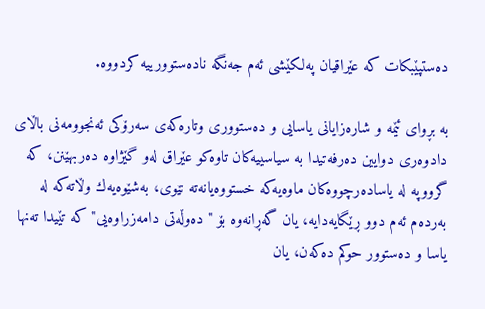ده‌ستپێبكات كه‌ عێراقیان په‌لكێشی ئه‌م جه‌نگه‌ ناده‌ستوورییه‌ كردووه‌.

به ‌بڕ‌وای ئێمه‌ و شاره‌زایانی یاسایی و ده‌ستووری وتاره‌كه‌ی سه‌رۆكی ئه‌نجوومه‌نی باڵای دادوه‌ری دوایین ده‌رفه‌تیدا به‌ سیاسییه‌كان تاوه‌كو عێراق له‌و گێژاوه‌ ده‌ربهێنن، كه‌ گرووپه‌ له ‌یاساده‌رچووه‌كان ماوه‌یه‌كه‌ خستووه‌یانه‌ته‌ نێوی، به‌شێوه‌یه‌ك وڵاته‌كه‌ له‌ به‌رده‌م ئه‌م دوو ڕ‌ێگایه‌دایه‌، یان گه‌ڕ‌انه‌وه‌ بۆ "ده‌وڵه‌تی دامه‌زراوه‌یی" كه‌ تێیدا ته‌نها یاسا و ده‌ستوور حوكم ده‌كه‌ن، یان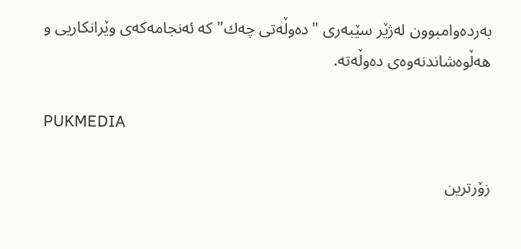به‌رده‌وامبوون له‌ژێر سێبه‌ری "ده‌وڵه‌تی چه‌ك" كه‌ ئه‌نجامه‌كه‌ی وێرانكاریی و هه‌ڵوه‌شاندنه‌وه‌ی ده‌وڵه‌ته‌.

PUKMEDIA

زۆرترین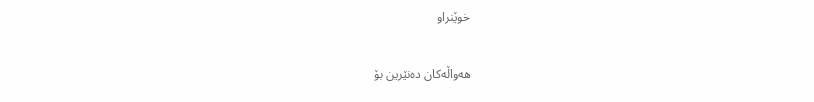خوێنراو

هەواڵەکان دەنێرین بۆ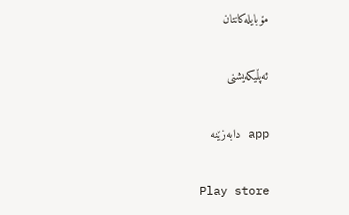مۆبایلەکانتان

ئەپڵیکەیشنی

app دابەزێنە

Play store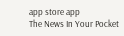app store app
The News In Your Pocket